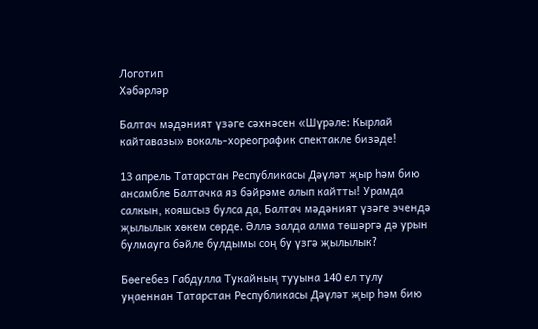Логотип
Хәбәрләр

Балтач мәдәният үзәге сәхнәсен «Шүрәле: Кырлай кайтавазы» вокаль-хореографик спектакле бизәде!

13 апрель Татарстан Республикасы Дәүләт җыр һәм бию ансамбле Балтачка яз бәйрәме алып кайтты! Урамда салкын, кояшсыз булса да, Балтач мәдәният үзәге эчендә җылылык хөкем сөрде. Әллә залда алма төшәргә дә урын булмауга бәйле булдымы соң бу үзгә җылылык?

Бөегебез Габдулла Тукайның тууына 140 ел тулу уңаеннан Татарстан Республикасы Дәүләт җыр һәм бию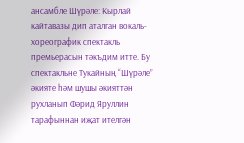ансамбле Шүрәле: Кырлай кайтавазы дип аталган вокаль-хореографик спектакль премьерасын тәкъдим итте. Бу спектакльне Тукайның “Шүрәле” әкияте һәм шушы әкияттән рухланып Фәрид Яруллин тарафыннан иҗат ителгән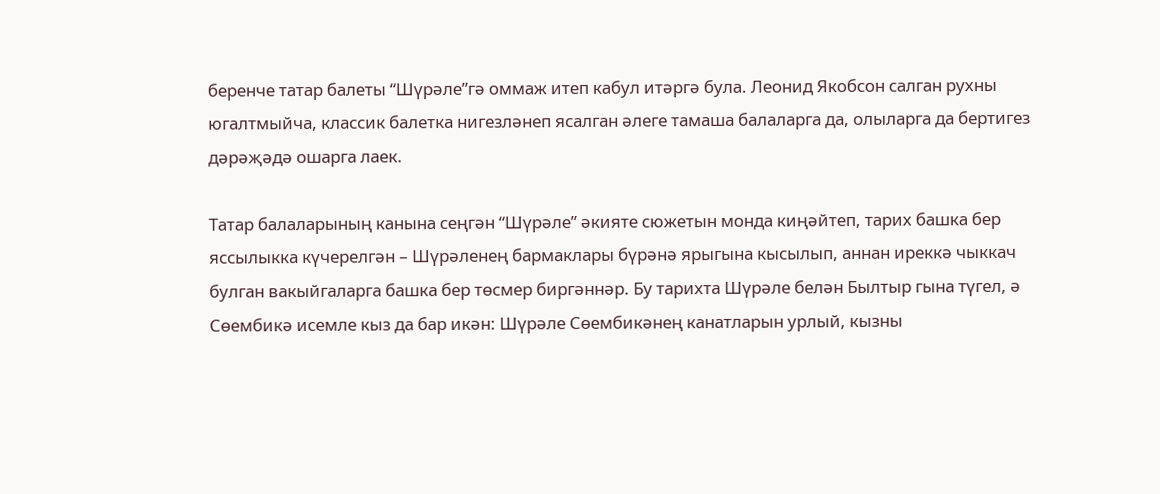беренче татар балеты “Шүрәле”гә оммаж итеп кабул итәргә була. Леонид Якобсон салган рухны югалтмыйча, классик балетка нигезләнеп ясалган әлеге тамаша балаларга да, олыларга да бертигез дәрәҗәдә ошарга лаек.

Татар балаларының канына сеңгән “Шүрәле” әкияте сюжетын монда киңәйтеп, тарих башка бер яссылыкка күчерелгән – Шүрәленең бармаклары бүрәнә ярыгына кысылып, аннан иреккә чыккач булган вакыйгаларга башка бер төсмер биргәннәр. Бу тарихта Шүрәле белән Былтыр гына түгел, ә Сөембикә исемле кыз да бар икән: Шүрәле Сөембикәнең канатларын урлый, кызны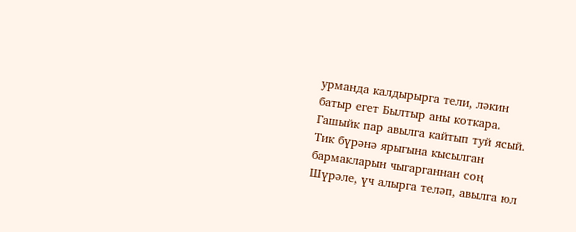урманда калдырырга тели, ләкин батыр егет Былтыр аны коткара. Гашыйк пар авылга кайтып туй ясый. Тик бүрәнә ярыгына кысылган бармакларын чыгарганнан соң Шүрәле, үч алырга теләп, авылга юл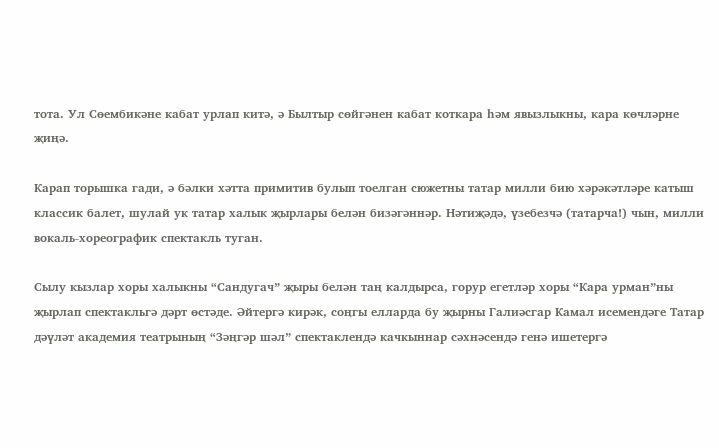тота. Ул Сөембикәне кабат урлап китә, ә Былтыр сөйгәнен кабат коткара һәм явызлыкны, кара көчләрне җиңә.

Карап торышка гади, ә бәлки хәтта примитив булып тоелган сюжетны татар милли бию хәрәкәтләре катыш классик балет, шулай ук татар халык җырлары белән бизәгәннәр. Нәтиҗәдә, үзебезчә (татарча!) чын, милли вокаль-хореографик спектакль туган.

Сылу кызлар хоры халыкны “Сандугач” җыры белән таң калдырса, горур егетләр хоры “Кара урман”ны җырлап спектакльгә дәрт өстәде. Әйтергә кирәк, соңгы елларда бу җырны Галиәсгар Камал исемендәге Татар дәүләт академия театрының “Зәңгәр шәл” спектаклендә качкыннар сәхнәсендә генә ишетергә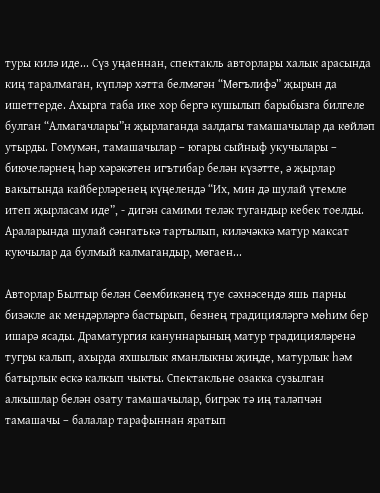туры килә иде... Сүз уңаеннан, спектакль авторлары халык арасында киң таралмаган, күпләр хәтта белмәгән “Мөгълифә” җырын да ишеттерде. Ахырга таба ике хор бергә кушылып барыбызга билгеле булган “Алмагачлары”н җырлаганда залдагы тамашачылар да көйләп утырды. Гомумән, тамашачылар – югары сыйныф укучылары – биючеләрнең һәр хәрәкәтен игътибар белән күзәтте, ә җырлар вакытында кайберләренең күңелендә “Их, мин дә шулай үтемле итеп җырласам иде”, - дигән самими теләк тугандыр кебек тоелды. Араларында шулай сәнгатькә тартылып, киләчәккә матур максат куючылар да булмый калмагандыр, мөгаен...

Авторлар Былтыр белән Сөембикәнең туе сәхнәсендә яшь парны бизәкле ак мендәрләргә бастырып, безнең традицияләргә мөһим бер ишарә ясады. Драматургия кануннарының матур традицияләренә тугры калып, ахырда яхшылык яманлыкны җиңде, матурлык һәм батырлык өскә калкып чыкты. Спектакльне озакка сузылган алкышлар белән озату тамашачылар, бигрәк тә иң таләпчән тамашачы – балалар тарафыннан яратып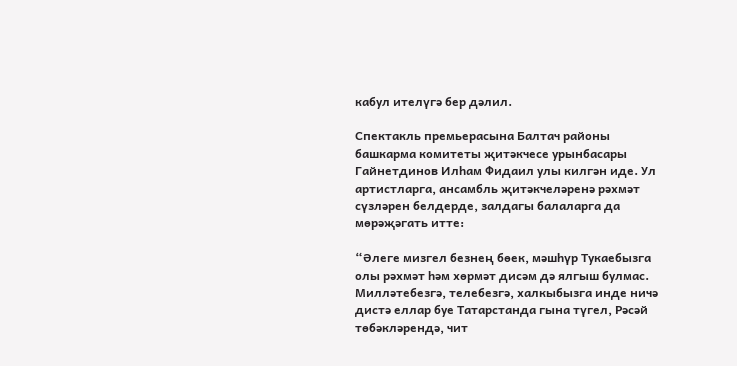кабул ителүгә бер дәлил.

Спектакль премьерасына Балтач районы башкарма комитеты җитәкчесе урынбасары Гайнетдинов Илһам Фидаил улы килгән иде. Ул артистларга, ансамбль җитәкчеләренә рәхмәт сүзләрен белдерде, залдагы балаларга да мөрәҗәгать итте:

“Әлеге мизгел безнең бөек, мәшһүр Тукаебызга олы рәхмәт һәм хөрмәт дисәм дә ялгыш булмас. Милләтебезгә, телебезгә, халкыбызга инде ничә дистә еллар буе Татарстанда гына түгел, Рәсәй төбәкләрендә, чит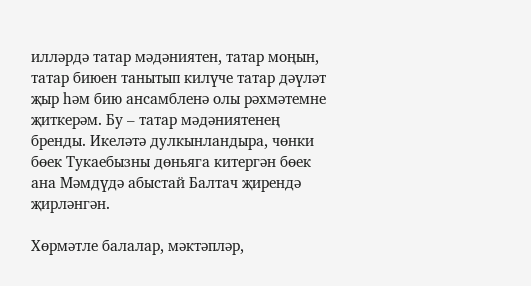илләрдә татар мәдәниятен, татар моңын, татар биюен танытып килүче татар дәүләт җыр һәм бию ансамбленә олы рәхмәтемне җиткерәм. Бу – татар мәдәниятенең бренды. Икеләтә дулкынландыра, чөнки бөек Тукаебызны дөньяга китергән бөек ана Мәмдүдә абыстай Балтач җирендә җирләнгән.

Хөрмәтле балалар, мәктәпләр,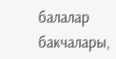балалар бакчалары,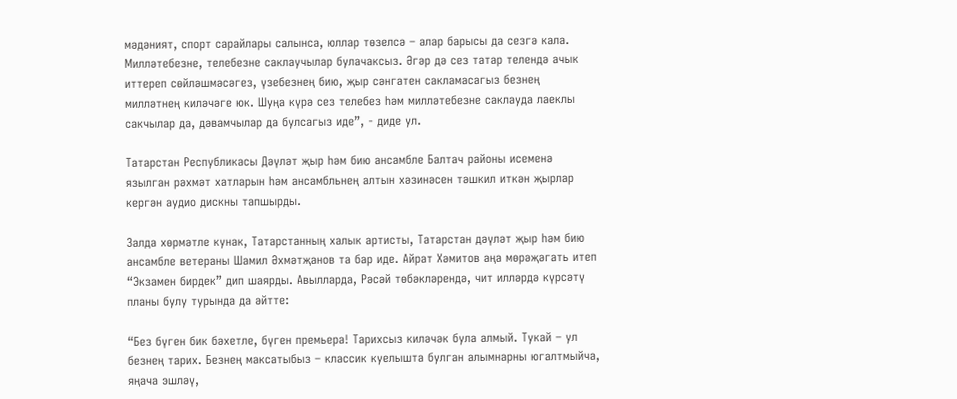мәдәният, спорт сарайлары салынса, юллар төзелсә – алар барысы да сезгә кала. Милләтебезне, телебезне саклаучылар булачаксыз. Әгәр дә сез татар телендә ачык иттереп сөйләшмәсәгез, үзебезнең бию, җыр сәнгатен сакламасагыз безнең милләтнең киләчәге юк. Шуңа күрә сез телебез һәм милләтебезне саклауда лаеклы сакчылар да, дәвамчылар да булсагыз иде”, - диде ул.

Татарстан Республикасы Дәүләт җыр һәм бию ансамбле Балтач районы исеменә язылган рәхмәт хатларын һәм ансамбльнең алтын хәзинәсен тәшкил иткән җырлар кергән аудио дискны тапшырды.

Залда хөрмәтле кунак, Татарстанның халык артисты, Татарстан дәүләт җыр һәм бию ансамбле ветераны Шамил Әхмәтҗанов та бар иде. Айрат Хәмитов аңа мөрәҗәгать итеп “Экзамен бирдек” дип шаярды. Авылларда, Рәсәй төбәкләрендә, чит илләрдә күрсәтү планы булу турында да әйтте:

“Без бүген бик бәхетле, бүген премьера! Тарихсыз киләчәк була алмый. Тукай – ул безнең тарих. Безнең максатыбыз – классик куелышта булган алымнарны югалтмыйча, яңача эшләү,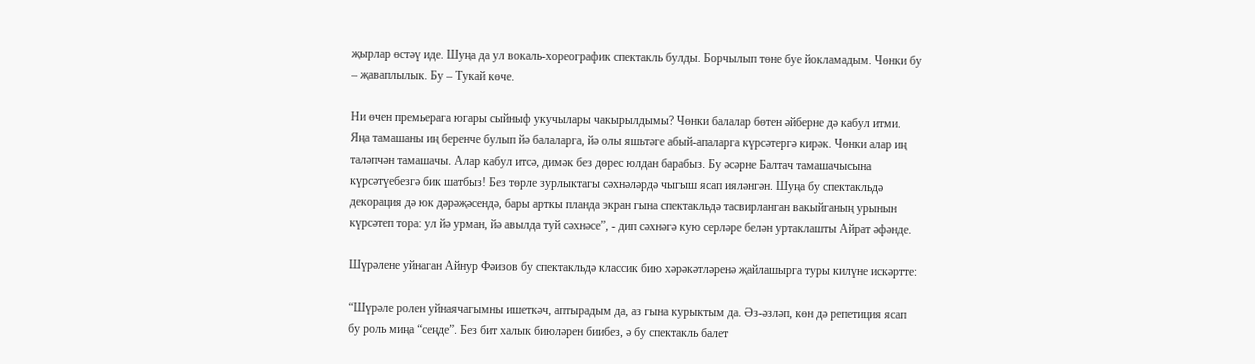җырлар өстәү иде. Шуңа да ул вокаль-хореографик спектакль булды. Борчылып төне буе йокламадым. Чөнки бу – җаваплылык. Бу – Тукай көче.

Ни өчен премьерага югары сыйныф укучылары чакырылдымы? Чөнки балалар бөтен әйберне дә кабул итми. Яңа тамашаны иң беренче булып йә балаларга, йә олы яшьтәге абый-апаларга күрсәтергә кирәк. Чөнки алар иң таләпчән тамашачы. Алар кабул итсә, димәк без дөрес юлдан барабыз. Бу әсәрне Балтач тамашачысына күрсәтүебезгә бик шатбыз! Без төрле зурлыктагы сәхнәләрдә чыгыш ясап ияләнгән. Шуңа бу спектакльдә декорация дә юк дәрәҗәсендә, бары арткы планда экран гына спектакльдә тасвирланган вакыйганың урынын күрсәтеп тора: ул йә урман, йә авылда туй сәхнәсе”, - дип сәхнәгә кую серләре белән уртаклашты Айрат әфәнде.

Шүрәлене уйнаган Айнур Фәизов бу спектакльдә классик бию хәрәкәтләренә җайлашырга туры килүне искәртте:

“Шүрәле ролен уйнаячагымны ишеткәч, аптырадым да, аз гына курыктым да. Әз-әзләп, көн дә репетиция ясап бу роль миңа “сеңде”. Без бит халык биюләрен биибез, ә бу спектакль балет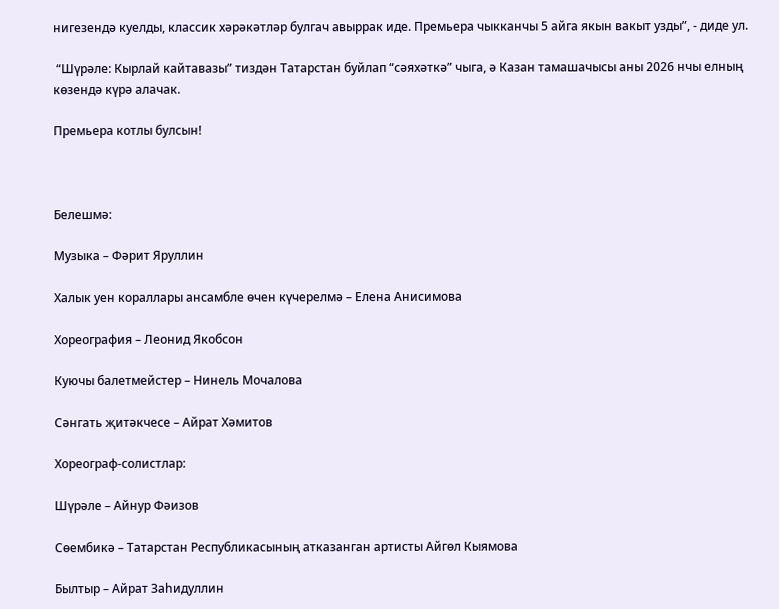нигезендә куелды, классик хәрәкәтләр булгач авыррак иде. Премьера чыкканчы 5 айга якын вакыт узды”, - диде ул.

 “Шүрәле: Кырлай кайтавазы” тиздән Татарстан буйлап “сәяхәткә” чыга, ә Казан тамашачысы аны 2026 нчы елның көзендә күрә алачак.

Премьера котлы булсын!



Белешмә:

Музыка – Фәрит Яруллин

Халык уен кораллары ансамбле өчен күчерелмә – Елена Анисимова

Хореография – Леонид Якобсон

Куючы балетмейстер – Нинель Мочалова

Сәнгать җитәкчесе – Айрат Хәмитов

Хореограф-солистлар:

Шүрәле – Айнур Фәизов

Сөембикә – Татарстан Республикасының атказанган артисты Айгөл Кыямова

Былтыр – Айрат Заһидуллин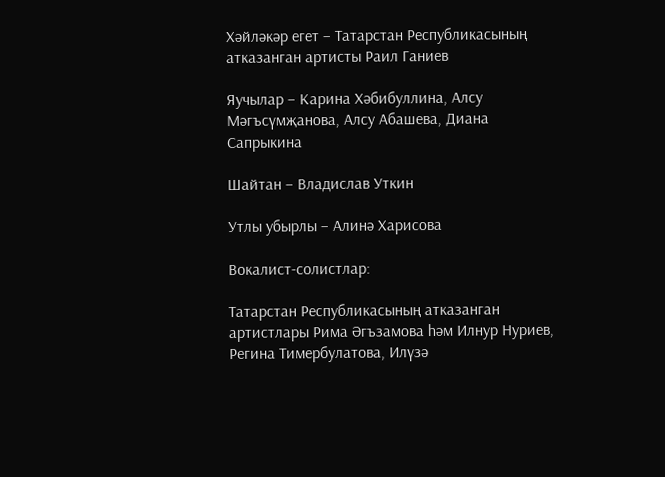Хәйләкәр егет – Татарстан Республикасының атказанган артисты Раил Ганиев

Яучылар – Карина Хәбибуллина, Алсу Мәгъсүмҗанова, Алсу Абашева, Диана Сапрыкина

Шайтан – Владислав Уткин

Утлы убырлы – Алинә Харисова

Вокалист-солистлар:

Татарстан Республикасының атказанган артистлары Рима Әгъзамова һәм Илнур Нуриев, Регина Тимербулатова, Илүзә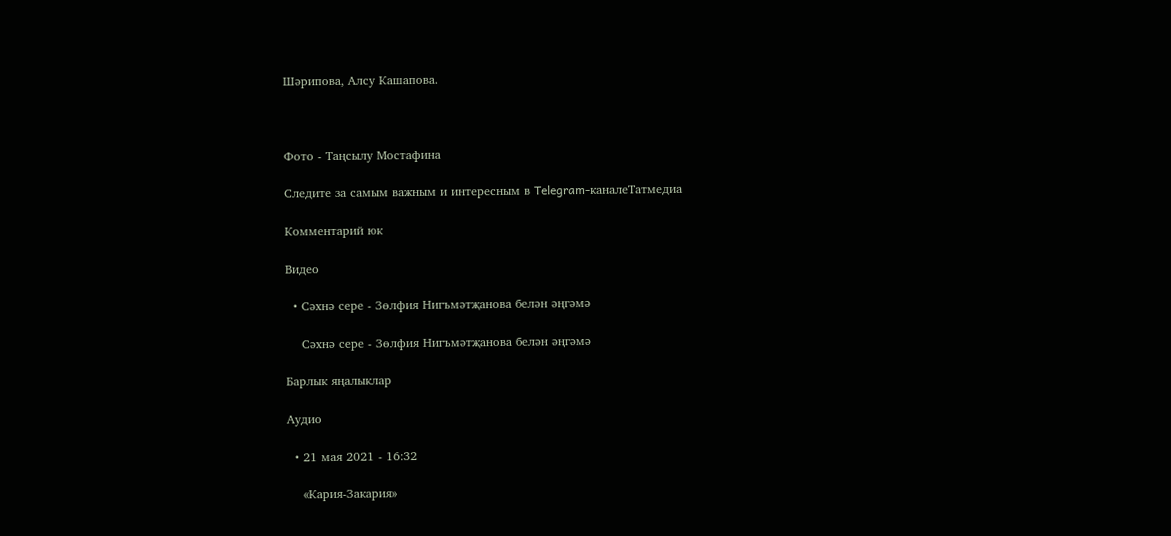Шәрипова, Алсу Кашапова.



Фото - Таңсылу Мостафина

Следите за самым важным и интересным в Telegram-каналеТатмедиа

Комментарий юк

Видео

  • Сәхнә сере - Зөлфия Нигъмәтҗанова белән әңгәмә

    Сәхнә сере - Зөлфия Нигъмәтҗанова белән әңгәмә

Барлык яңалыклар

Аудио

  • 21 мая 2021 - 16:32

    «Кария-Закария»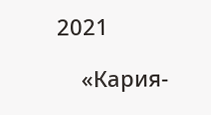2021

    «Кария-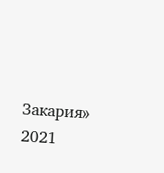Закария» 2021